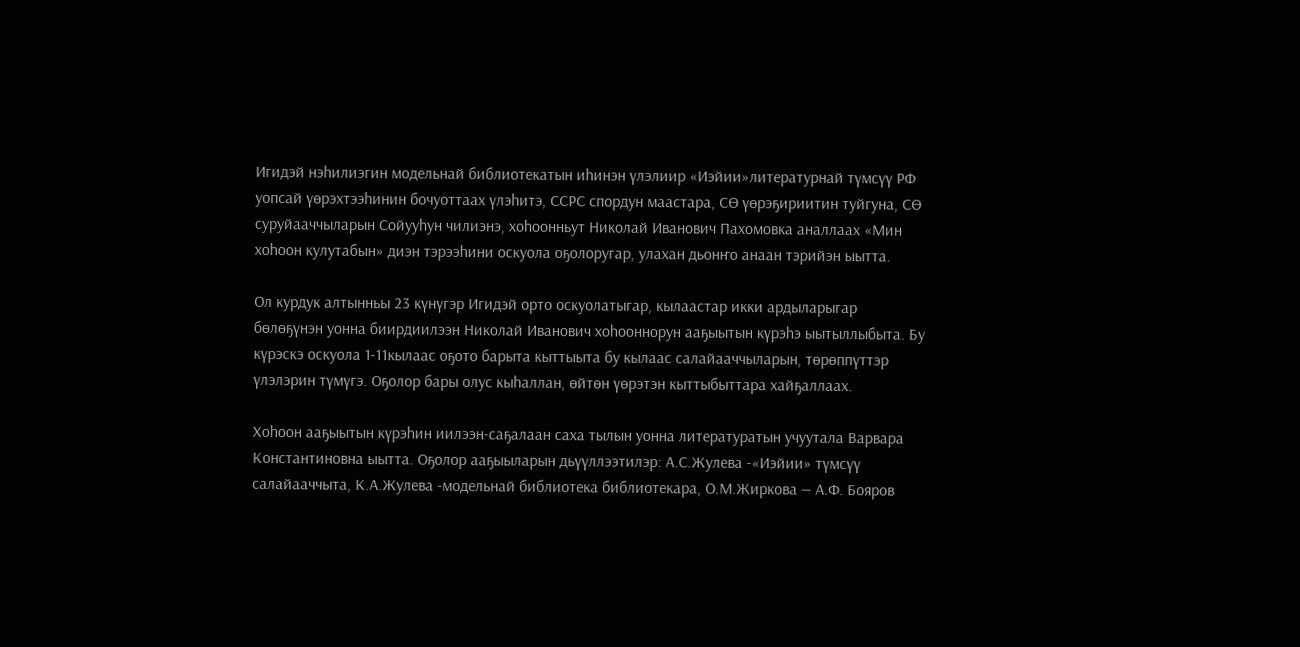Игидэй нэһилиэгин модельнай библиотекатын иһинэн үлэлиир «Иэйии»литературнай түмсүү РФ уопсай үөрэхтээһинин бочуоттаах үлэһитэ, ССРС спордун маастара, СӨ үөрэҕириитин туйгуна, СӨ суруйааччыларын Сойууһун чилиэнэ, хоһоонньут Николай Иванович Пахомовка аналлаах «Мин хоһоон кулутабын» диэн тэрээһини оскуола оҕолоругар, улахан дьонҥо анаан тэрийэн ыытта.

Ол курдук алтынньы 23 күнүгэр Игидэй орто оскуолатыгар, кылаастар икки ардыларыгар бөлөҕүнэн уонна биирдиилээн Николай Иванович хоһооннорун ааҕыытын күрэһэ ыытыллыбыта. Бу күрэскэ оскуола 1-11кылаас оҕото барыта кыттыыта бу кылаас салайааччыларын, төрөппүттэр үлэлэрин түмүгэ. Оҕолор бары олус кыһаллан, өйтөн үөрэтэн кыттыбыттара хайҕаллаах.

Хоһоон ааҕыытын күрэһин иилээн-саҕалаан саха тылын уонна литературатын учуутала Варвара Константиновна ыытта. Оҕолор ааҕыыларын дьүүллээтилэр: А.С.Жулева -«Иэйии» түмсүү салайааччыта, К.А.Жулева -модельнай библиотека библиотекара, О.М.Жиркова — А.Ф. Бояров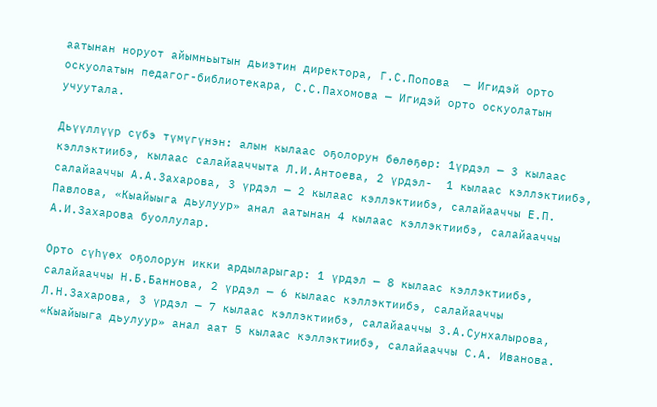аатынан норуот айымньытын дьиэтин директора, Г.С.Попова  — Игидэй орто оскуолатын педагог-библиотекара, С.С.Пахомова — Игидэй орто оскуолатын учуутала.

Дьүүллүүр сүбэ түмүгүнэн: алын кылаас оҕолорун бөлөҕөр: 1үрдэл — 3 кылаас кэллэктиибэ, кылаас салайааччыта Л.И.Антоева, 2 үрдэл-  1 кылаас кэллэктиибэ, салайааччы А.А.Захарова, 3 үрдэл — 2 кылаас кэллэктиибэ, салайааччы Е.П. Павлова, «Кыайыыга дьулуур» анал аатынан 4 кылаас кэллэктиибэ, салайааччы А.И.Захарова буоллулар.

Орто сүһүөх оҕолорун икки ардыларыгар: 1 үрдэл — 8 кылаас кэллэктиибэ, салайааччы Н.Б.Баннова, 2 үрдэл — 6 кылаас кэллэктиибэ, салайааччы Л.Н.Захарова, 3 үрдэл — 7 кылаас кэллэктиибэ, салайааччы З.А.Сунхалырова,  «Кыайыыга дьулуур» анал аат 5 кылаас кэллэктиибэ, салайааччы С.А. Иванова.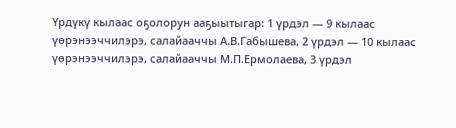Үрдүкү кылаас оҕолорун ааҕыытыгар: 1 үрдэл — 9 кылаас үөрэнээччилэрэ, салайааччы А.В.Габышева, 2 үрдэл — 10 кылаас үөрэнээччилэрэ, салайааччы М.П.Ермолаева, 3 үрдэл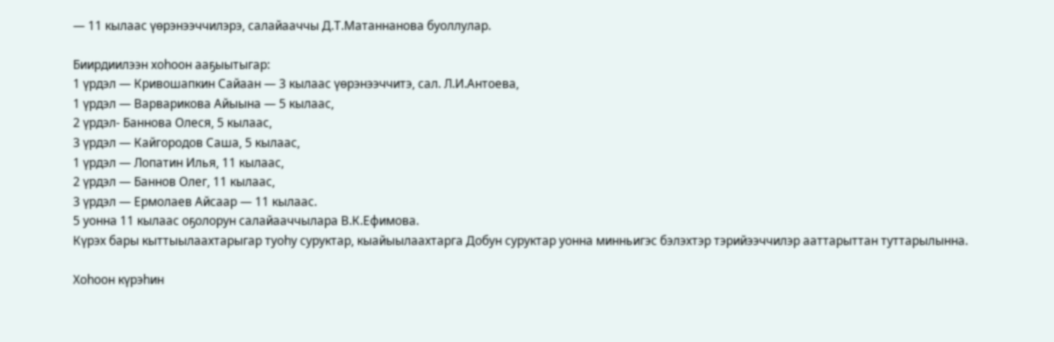— 11 кылаас үөрэнээччилэрэ, салайааччы Д.Т.Матаннанова буоллулар.

Биирдиилээн хоһоон ааҕыытыгар:
1 үрдэл — Кривошапкин Сайаан — 3 кылаас үөрэнээччитэ, сал. Л.И.Антоева,
1 үрдэл — Варварикова Айыына — 5 кылаас,
2 үрдэл- Баннова Олеся, 5 кылаас,
3 үрдэл — Кайгородов Саша, 5 кылаас,
1 үрдэл — Лопатин Илья, 11 кылаас,
2 үрдэл — Баннов Олег, 11 кылаас,
3 үрдэл — Ермолаев Айсаар — 11 кылаас.
5 уонна 11 кылаас оҕолорун салайааччылара В.К.Ефимова.
Күрэх бары кыттыылаахтарыгар туоһу суруктар, кыайыылаахтарга Добун суруктар уонна минньигэс бэлэхтэр тэрийээччилэр ааттарыттан туттарылынна.

Хоһоон күрэһин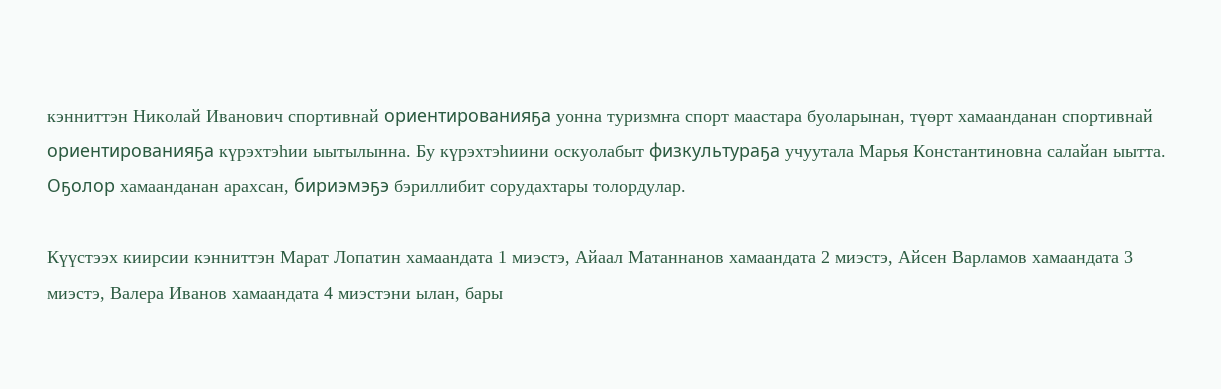кэнниттэн Николай Иванович спортивнай ориентированияҕа уонна туризмҥа спорт маастара буоларынан, түөрт хамаанданан спортивнай ориентированияҕа күрэхтэһии ыытылынна. Бу күрэхтэһиини оскуолабыт физкультураҕа учуутала Марья Константиновна салайан ыытта.
Оҕолор хамаанданан арахсан, бириэмэҕэ бэриллибит сорудахтары толордулар.

Күүстээх киирсии кэнниттэн Марат Лопатин хамаандата 1 миэстэ, Айаал Матаннанов хамаандата 2 миэстэ, Айсен Варламов хамаандата 3 миэстэ, Валера Иванов хамаандата 4 миэстэни ылан, бары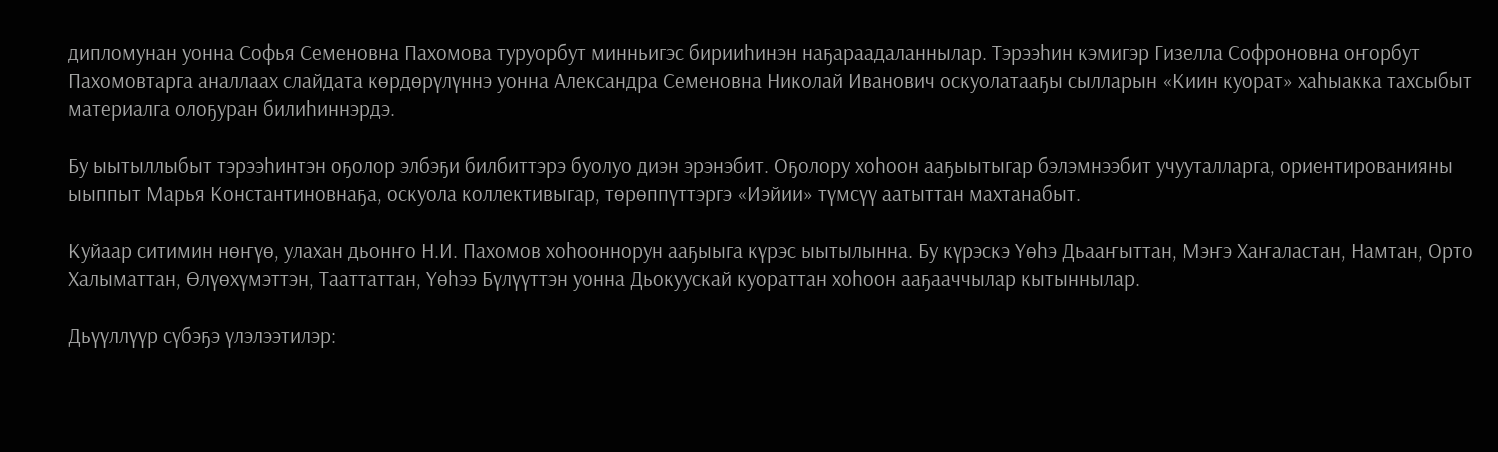дипломунан уонна Софья Семеновна Пахомова туруорбут минньигэс бирииһинэн наҕараадаланнылар. Тэрээһин кэмигэр Гизелла Софроновна оҥорбут Пахомовтарга аналлаах слайдата көрдөрүлүннэ уонна Александра Семеновна Николай Иванович оскуолатааҕы сылларын «Киин куорат» хаһыакка тахсыбыт материалга олоҕуран билиһиннэрдэ.

Бу ыытыллыбыт тэрээһинтэн оҕолор элбэҕи билбиттэрэ буолуо диэн эрэнэбит. Оҕолору хоһоон ааҕыытыгар бэлэмнээбит учууталларга, ориентированияны ыыппыт Марья Константиновнаҕа, оскуола коллективыгар, төрөппүттэргэ «Иэйии» түмсүү аатыттан махтанабыт.

Куйаар ситимин нөҥүө, улахан дьонҥо Н.И. Пахомов хоһооннорун ааҕыыга күрэс ыытылынна. Бу күрэскэ Үөһэ Дьааҥыттан, Мэҥэ Хаҥаластан, Намтан, Орто Халыматтан, Өлүөхүмэттэн, Тааттаттан, Үөһээ Бүлүүттэн уонна Дьокуускай куораттан хоһоон ааҕааччылар кытыннылар.

Дьүүллүүр сүбэҕэ үлэлээтилэр: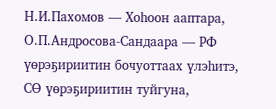Н.И.Пахомов — Хоһоон ааптара, О.П.Андросова-Сандаара — РФ үөрэҕириитин бочуоттаах үлэһитэ, СӨ үөрэҕириитин туйгуна,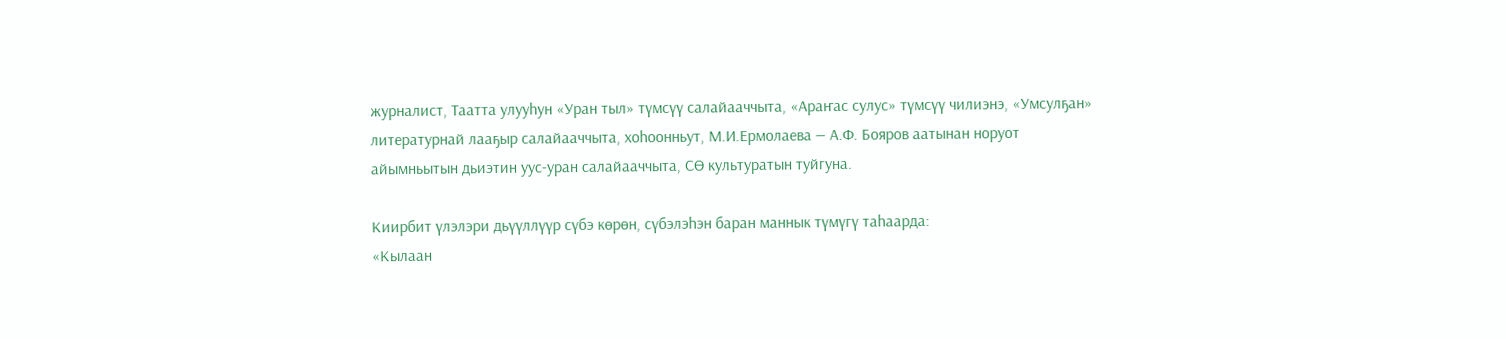журналист, Таатта улууһун «Уран тыл» түмсүү салайааччыта, «Араҥас сулус» түмсүү чилиэнэ, «Умсулҕан» литературнай лааҕыр салайааччыта, хоһоонньут, М.И.Ермолаева — А.Ф. Бояров аатынан норуот айымньытын дьиэтин уус-уран салайааччыта, СӨ культуратын туйгуна.

Киирбит үлэлэри дьүүллүүр сүбэ көрөн, сүбэлэһэн баран маннык түмүгү таһаарда:
«Кылаан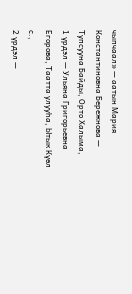чыпчаал» — аатын Мария Константиновна Бережнова — Тупсууна Байды, Орто Халыма,
1 үрдэл — Ульяна Григорьевна Егорова, Таатта улууһа, Ытык Күөл с.,
2 үрдэл —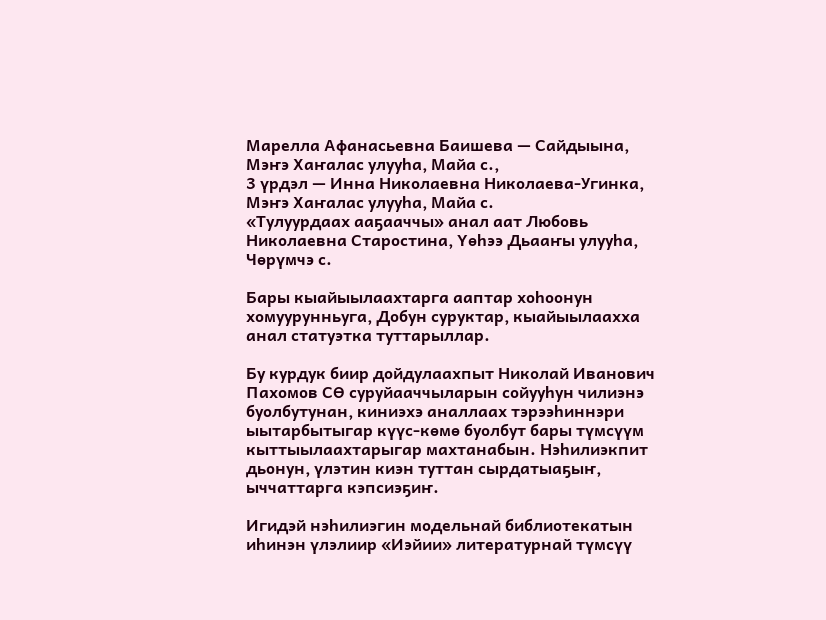Марелла Афанасьевна Баишева — Сайдыына, Мэҥэ Хаҥалас улууһа, Майа с.,
3 үрдэл — Инна Николаевна Николаева-Угинка, Мэҥэ Хаҥалас улууһа, Майа с.
«Тулуурдаах ааҕааччы» анал аат Любовь Николаевна Старостина, Үөһээ Дьааҥы улууһа, Чөрүмчэ с.

Бары кыайыылаахтарга ааптар хоһоонун хомуурунньуга, Добун суруктар, кыайыылаахха анал статуэтка туттарыллар.

Бу курдук биир дойдулаахпыт Николай Иванович Пахомов СӨ суруйааччыларын сойууһун чилиэнэ буолбутунан, киниэхэ аналлаах тэрээһиннэри ыытарбытыгар күүс-көмө буолбут бары түмсүүм кыттыылаахтарыгар махтанабын. Нэһилиэкпит дьонун, үлэтин киэн туттан сырдатыаҕыҥ, ыччаттарга кэпсиэҕиҥ.

Игидэй нэһилиэгин модельнай библиотекатын иһинэн үлэлиир «Иэйии» литературнай түмсүү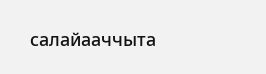салайааччыта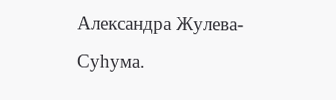Александра Жулева-Суһума.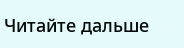Читайте дальше